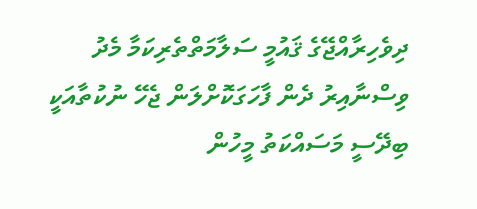ދިވެހިރާއްޖޭގެ ޤައުމީ ސަލާމަތްތެރިކަމާ މެދު ވިސްނާއިރު ދެން ފާހަގަކޮށްލަން ޖެހޭ ނުކުތާއަކީ ބިދޭސީ މަސައްކަތު މީހުން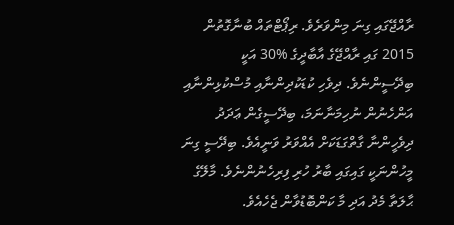ރާއްޖޭގައި ގިނަ މިންވަރެވެ. ރިޕޯޓްތައް ބުނާގޮތުން 2015 ގައި ރާއްޖޭގެ އާބާދީގެ %30 އަކީ ބިދޭސީންނެވެ. ދިވެހި ކުޑަކުދިންނާއި މުސްކުޅިންނާއި އަންހެނުން ނުހިމަނާނަމަ، ބިދޭސީގެން ޢަދަދު ދިވެހީންނާ ގާތްގަޑަކަށް އެއްވަރު ވަނީއެވެ. ބިދޭސީ ގިނަ މީހުންނަކީ ގައިގައި ބާރު ހުރި ފިރިހެނުންނެވެ. މާލޭގެ ޙާލަތާ މެދު އަދި މާ ކަންބޮޑުވާން ޖެހެއެވެ.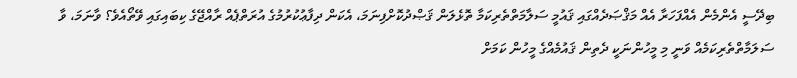ބިދޭސީ އެންމެން އެއްފަހަރާ އެއް މަޤްޞަދެއްގައި ޤައުމީ ސަލާމަތްތެރިކަމާ ތޮޅެލަން ޤަޞްދުކޮށްފިނަމަ، އެކަން ދިފާޢުކުރުމުގެ އުރަތްޕެއް ރާއްޖޭގެ ކިބައިގައި ވޭތޯއެވެ؟ ވާނަމަ، ވާ ސަލަމާތްތެރިކަމެއް ވަނީ މި މީހުންނަކީ ދެތިން ޤައުމެއްގެ މީހުން ކަމަށް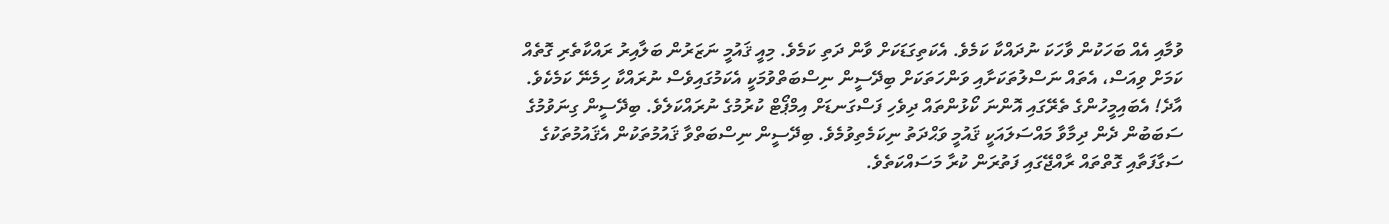ވުމާއި އެއް ބަހަކުން ވާހަކަ ނުދައްކާ ކަމެވެ. އެކަތިގަޑަކަށް ވާން ދަތި ކަމެވެ. މިއީ ޤައުމީ ނަޒަރުން ބަލާއިރު ރައްކާތެރި ގޮތެއް ކަމަށް ވިއަސް، އެތައް ނަސްލުތަކަށާއި ވަންހަތަކަށް ބިދޭސީން ނިސްބަތްވުމަކީ އެކަމުގައިވެސް ނުރައްކާ ހިމެނޭ ކަމެކެވެ. އާދެ! އެބައިމީހުންގެ ތެރޭގައި އޮންނަ ކޯޅުންތައް ދިވެހި ފަސްގަނޑަށް އިމްޕޯޓް ކުރުމުގެ ނުރައްކަލެވެ. ބިދޭސީން ގިނަވުމުގެ ސަބަބުން ދެން ދިމާވާ މައްސަލައަކީ ޤައުމީ ވަޙްދަތު ނިކަމެތިވުމެވެ. ބިދޭސީން ނިސްބަތްވާ ޤައުމުތަކުން އެޤައުމުތަކުގެ ސަގާފަތާއި ގޮތްތައް ރާއްޖޭގައި ފަތުރަން ކުރާ މަސައްކަތެވެ.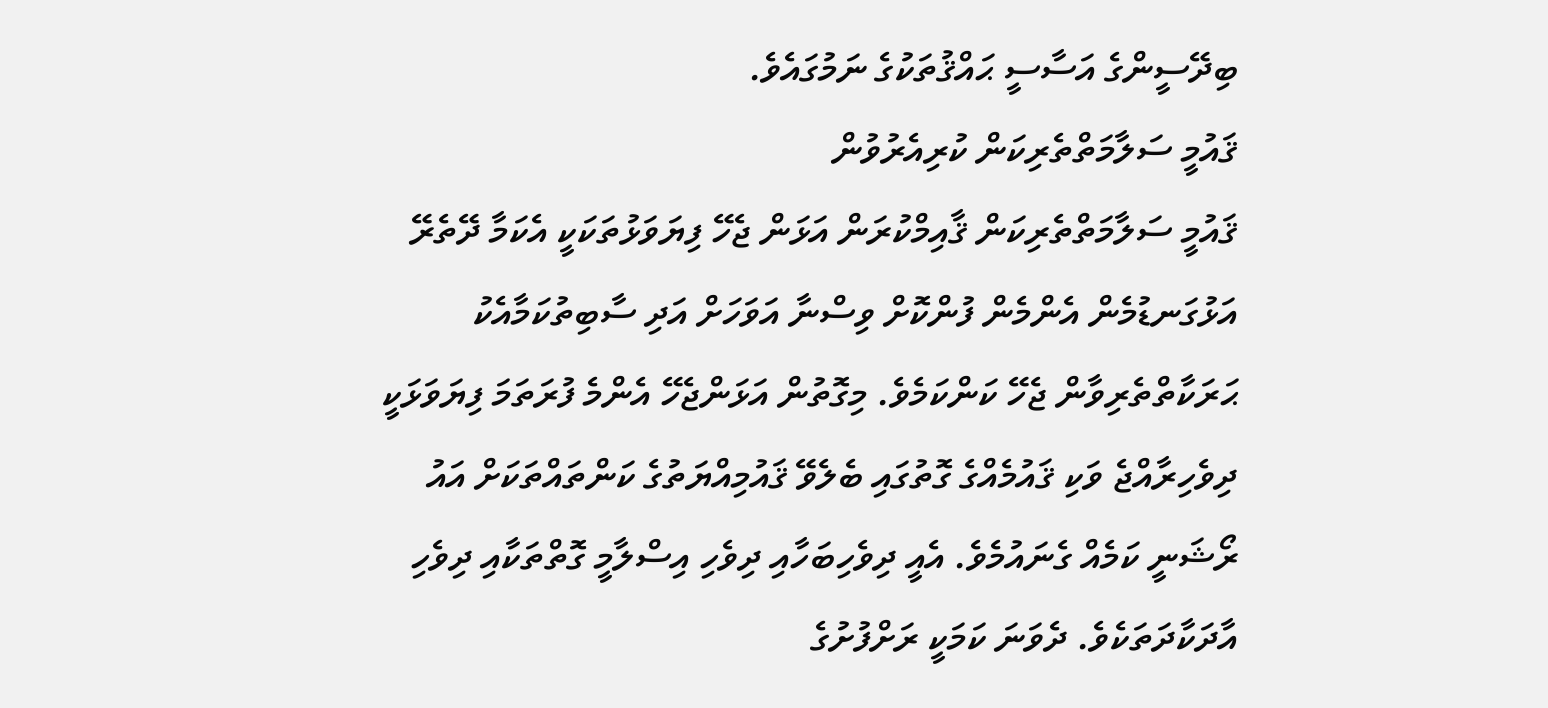ބިދޭސީންގެ އަސާސީ ޙައްޤުތަކުގެ ނަމުގައެވެ.
ޤައުމީ ސަލާމަތްތެރިކަން ކުރިއެރުވުން
ޤައުމީ ސަލާމަތްތެރިކަން ޤާއިމްކުރަން އަޅަން ޖެހޭ ފިޔަވަޅުތަކަކީ އެކަމާ ދޭތެރޭ އަޅުގަނޑުމެން އެންމެން ފުންކޮށް ވިސްނާ އަވަހަށް އަދި ސާބިތުކަމާއެކު ޙަރަކާތްތެރިވާން ޖެހޭ ކަންކަމެވެ. މިގޮތުން އަޅަންޖެހޭ އެންމެ ފުރަތަމަ ފިޔަވަޅަކީ ދިވެހިރާއްޖެ ވަކި ޤައުމެއްގެ ގޮތުގައި ބެލެވޭ ޤައުމިއްޔަތުގެ ކަންތައްތަކަށް އައު ރޯޝަނީ ކަމެއް ގެނައުމެވެ. އެއީ ދިވެހިބަހާއި ދިވެހި އިސްލާމީ ގޮތްތަކާއި ދިވެހި އާދަކާދަތަކެވެ. ދެވަނަ ކަމަކީ ރަށްފުށުގެ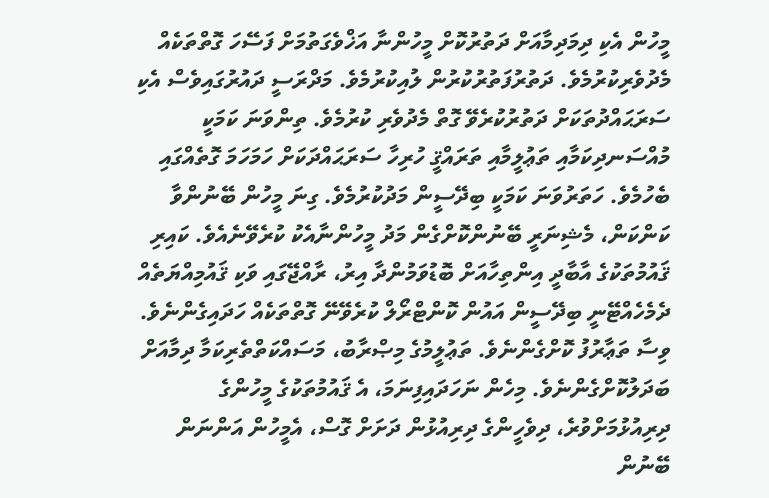މީހުން އެކި ދިމަދިމާއަށް ދަތުރުކޮށް މީހުންނާ އަޚްވެގަތުމަށް ފަސޭހަ ގޮތްތަކެއް މެދުވެރިކުރުމެވެ. ދަތުރުފަތުރުކުރުން ލުއިކުރުމެވެ. މަދްރަސީ ދައުރުގައިވެސް އެކި ސަރަޙައްދުތަކަށް ދަތުރުކުރެވޭ ގޮތް މެދުވެރި ކުރުމެވެ. ތިންވަނަ ކަމަކީ މުއްސަނދިކަމާއި ތަޢުލީމާއި ތަރައްޤީ ހުރިހާ ސަރަޙައްދަކަށް ހަމަހަމަ ގޮތެއްގައި ބެހުމެވެ. ހަތަރުވަނަ ކަމަކީ ބިދޭސީން މަދުކުރުމެވެ. ގިނަ މީހުން ބޭނުންވާ ކަންކަން، މެޝިނަރީ ބޭނުންކޮށްގެން މަދު މީހުންނާއެކު ކުރެވޭނެއެވެ. ކައިރި ޤައުމުތަކުގެ އާބާދީ އިންތިހާއަށް ބޮޑުވަމުންދާ އިރު، ރާއްޖޭގައި ވަކި ޤައުމިއްޔަތެއް ދެމެހެއްޓޭނީ ބިދޭސީން އައުން ކޮންޓްރޯލް ކުރެވޭނޭ ގޮތްތަކެއް ހަދައިގެންނެވެ. ވިސާ ތަޢާރުފު ކޮށްގެންނެވެ. ތަޢުލީމުގެ މިޞްރާބު، މަސައްކަތްތެރިކަމާ ދިމާއަށް ބަދަލުކޮށްގެންނެވެ. މިހެން ނަހަދައިފިނަމަ، އެ ޤައުމުތަކުގެ މީހުންގެ ދިރިއުޅުމަށްވުރެ، ދިވެހީންގެ ދިރިއުޅުން ދަށަށް ގޮސް، އެމީހުން އަންނަން ބޭނުން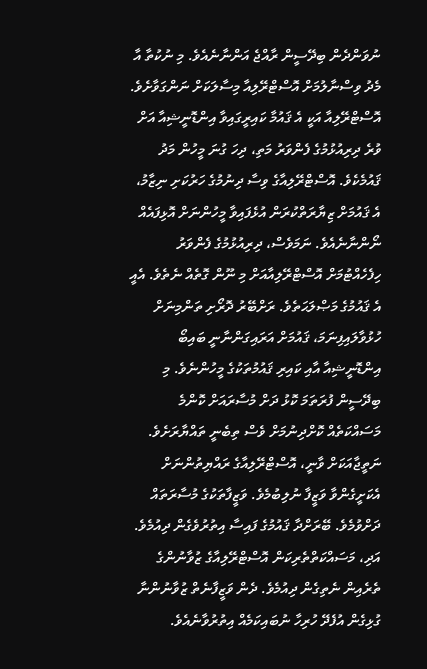ނުވަންދެން ބިދޭސީން ރާއްޖެ އަންނާނެއެވެ. މި ނުކުތާ އާ މެދު ވިސްނާލުމަށް އޮސްޓްރޭލިއާ މިސާލަކަށް ނަންގަވާށެވެ. އޮސްޓްރޭލިއާ އަކީ އެ ޤައުމާ ކައިރީގައިވާ އިންޑޮނީޝިއާ އަށް ވުރެ ދިރިއުޅުމުގެ ފެންވަރު މަތި، ދިހަ ގުނަ މީހުން މަދު ޤައުމެކެވެ. އޮސްޓްރޭލިއާގެ ވިސާ ދިނުމުގެ ހަރުކަށި ނިޒާމު، އެ ޤައުމަށް ޒިޔާރަތްކުރަން އުޅެފައިވާ މީހުންނަށް އޮޅިފައެއް ނޯންނާނެއެވެ. ނަމަވެސް، ދިރިއުޅުމުގެ ފެންވަރު ހިފެހެއްޓުމަށް އޮސްޓްރޭލިއާއަށް މި ނޫން ގޮތެއް ނެތެވެ. އެއީ އެ ޤައުމުގެ މަޞްލަޙަތެވެ. ރަށްބޭރު ދޮރޯށި ތަންމިނަށް ހުޅުވާލައިފިނަމަ، ޤައުމަށް އަރައިގަންނާނީ ބައިބޯ އިންޑޮނީޝިއާ އާއި ކައިރި ޤައުމުތަކުގެ މީހުންނެވެ. މި ބިދޭސީން ފުރަތަމަ ކޮޅު ދަށް މުސާރައަށް ކޮންމެ މަސައްކަތެއް ކޮށްދިނުމަށް ވެސް ތިބެނީ ތައްޔާރަށެވެ. ނަތީޖާއަކަށް ވާނީ، އޮސްޓްރޭލިއާގެ ރައްޔިތުންނަށް އެކަށީގެންވާ ވަޒީފާ ނުލިބުމެވެ. ވަޒީފާތަކުގެ މުސާރަތައް ދަށްވުމެވެ. ބޭރަށްދާ ޤައުމުގެ ފައިސާ އިތުރުވެގެން ދިއުމެވެ. އަދި، މަސައްކަތްތެރިކަން އޮސްޓްރޭލިއާގެ ޒުވާނުންގެ ތެރެއިން ނެތިގެން ދިއުމެވެ. ދެން ވަޒީފާނެތް ޒުވާނުންނާ ގުޅިގެން އުފެދޭ ހުރިހާ ނުބައިކަމެއް އިތުރުވާނެއެވެ.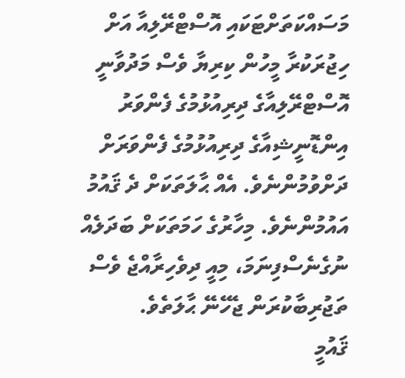މަސައްކަތަށްޓަކައި އޮސްޓްރޭލިއާ އަށް ހިޖުރަކުރާ މީހުން ކިރިޔާ ވެސް މަދުވާނީ އޮސްޓްރޭލިއާގެ ދިރިއުޅުމުގެ ފެންވަރު އިންޑޮނީޝިއާގެ ދިރިއުޅުމުގެ ފެންވަރަށް ދަށްވުމުންނެވެ. އެއް ޙާލަތަކަށް ދެ ޤައުމު އައުމުންނެވެ. މިހާރުގެ ހަމަތަކަށް ބަދަލެއް ނުގެނެސްފިނަމަ، މިއީ ދިވެހިރާއްޖެ ވެސް ތަޖުރިބާކުރަން ޖެހޭނޭ ޙާލަތެވެ.
ޤައުމީ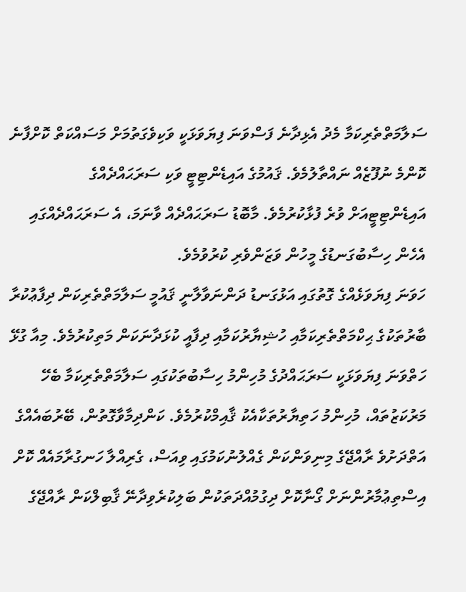ސަލާމަތްތެރިކަމާ މެދު އެޅިދާނެ ފަސްވަނަ ފިޔަވަޅަކީ ވަކިވެގަތުމަށް މަސައްކަތް ކޮށްފާނެ ކޮންމެ ނުފޫޒެއް ނައްތާލުމެވެ. ޤައުމުގެ އައިޑެންޓިޓީ ވަކި ސަރަޙައްދެއްގެ އައިޑެންޓިޓީއަށް ވުރެ ފުޅާކުރުމެވެ. މާބޮޑު ސަރަޙައްދެއް ވާނަމަ، އެ ސަރަޙައްދެއްގައި އެހެން ހިސާބުގަނޑުގެ މީހުން ވަޒަންވެރި ކުރުވުމެވެ.
ހަވަނަ ފިޔަވަޅެއްގެ ގޮތުގައި އަޅުގަނޑު ދަންނަވާލާނީ ޤައުމީ ސަލާމަތްތެރިކަން ދިފާޢުކުރާ ބާރުތަކުގެ ޙިކްމަތްތެރިކަމާއި ހުޝިޔާރުކަމާއި ދިފާއީ ކުޅަދާނަކަން މަތިކުރުމެވެ. މިއާ ގުޅޭ ހަތްވަނަ ފިޔަވަޅަކީ ސަރަޙައްދުގެ މުހިންމު ހިސާބުތަކުގައި ސަލާމަތްތެރިކަމާ ބެހޭ މަރުކަޒުތައް، މުހިންމު ހަތިޔާރުތަކާއެކު ޤާއިމްކުރުމެވެ. ކަންދިމާވާގޮތުން، ބޭރުބައެއްގެ އަތްދަށުވެ ރާއްޖޭގެ މިނިވަންކަން ގެއްލުނުކަމުގައި ވިއަސް، ގެރިއްލާ ހަނގުރާމައެއް ކޮށް އިސްތިޢުމާރުންނަށް ގޯނާކޮށް ދިގުމުއްދަތަކުން ބަލިކުރެވިދާނޭ ޤާބިލްކަން ރާއްޖޭގެ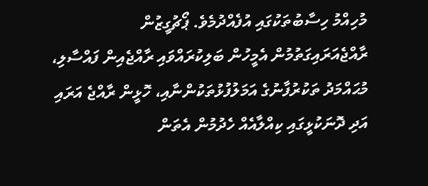މުހިއްމު ހިސާބުތަކުގައި އުފެއްދުމެވެ. ޕޯޗުގީޒުން ރާއްޖެއަރައިގަތުމުން އެމީހުން ބަލިކުރައްވައި ރާއްޖެއިން ފައްސާލި، މުޙައްމަދު ތަކުރުފާނުގެ އަމަލުފުޅުތަކުންނާއި، ހޮޅީން ރާއްޖެ އަރައި އަދި ދޮނަކުޅީގައި ކިއްލާއެއް ހެދުމުން އެތަން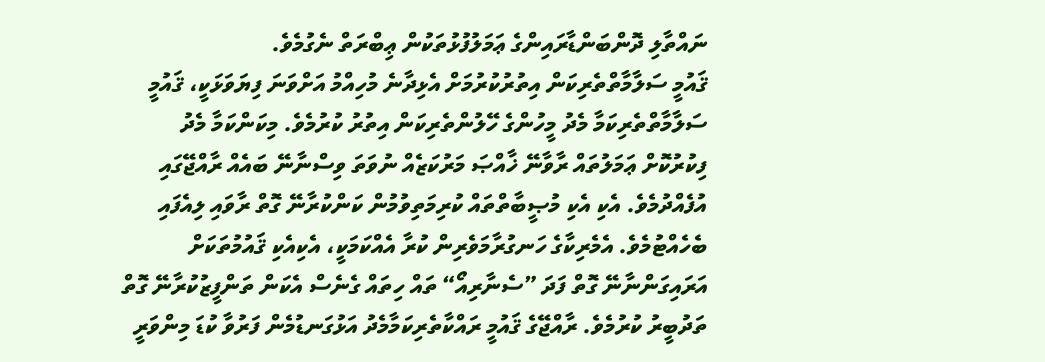ނައްތާލި ދޮންބަންޑާރައިންގެ ޢަމަލުފުޅުތަކުން ޢިބްރަތް ނެގުމެވެ.
ޤައުމީ ސަލާމާތްތެރިކަން އިތުރުކުރުމަށް އެޅިދާނެ މުހިއްމު އަށްވަނަ ފިޔަވަޅަކީ، ޤައުމީ ސަލާމާތްތެރިކަމާ މެދު މީހުންގެ ހޭލުންތެރިކަން އިތުރު ކުރުމެވެ. މިކަންކަމާ މެދު ފިކުރުކޮށް ޢަމަލުތައް ރާވާނޭ ޚާއްޞަ މަރުކަޒެއް ނުވަތަ ވިސްނާނޭ ބައެއް ރާއްޖޭގައި އުފެއްދުމެވެ. އެކި އެކި މުޞީބާތްތައް ކުރިމަތިވުމުން ކަންކުރާނޭ ގޮތް ރާވައި ލިއެފައި ބެހެއްޓުމެވެ. އެމެރިކާގެ ހަނގުރާމަވެރިން ކުރާ އެއްކަމަކީ، އެކިއެކި ޤައުމުތަކަށް އަރައިގަންނާނޭ ގޮތް ފަދަ ”ސެނާރިއޯ“ ތައް ހިތައް ގެނެސް އެކަން ތަންފީޒުކުރާނޭ ގޮތް ތަދުބީރު ކުރުމެވެ. ރާއްޖޭގެ ޤައުމީ ރައްކާތެރިކަމާމެދު އަޅުގަނޑުމެން ފަރުވާ ކުޑަ މިންވަރީ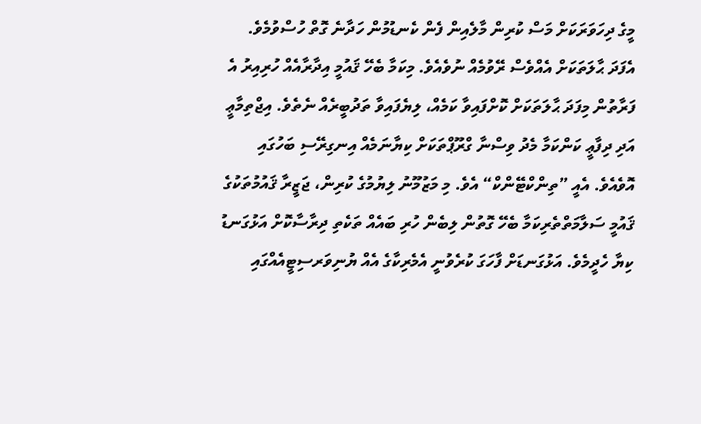މީގެ ދިހަވަރަކަށް މަސް ކުރިން މާލެއިން ފެން ކެނޑުމުން ހަދާނެ ގޮތް ހުސްވުމެވެ. އެފަދަ ޙާލަތަކަށް އެއްވެސް ރޭވުމެއް ނުވެއެވެ. މިކަމާ ބެހޭ ޤައުމީ އިދާރާއެއް ހުރިއިރު އެ ފަރާތުން މިފަދަ ޙާލަތަކަށް ކޮށްފައިވާ ކަމެއް، ލިޔެފައިވާ ތަދުބީރެއް ނެތެވެ. އިޖްތިމާޢީ އަދި ދިފާޢީ ކަންކަމާ މެދު ވިސްނާ ގްރޫޕްތަކަށް ކިޔާނަމެއް އިނގިރޭސި ބަހުގައި އޮވެއެވެ. އެއީ ”ތިންކްޓޭންކް“ އެވެ. މި މަޒުމޫނު ލިޔުމުގެ ކުރިން، ޖަޒީރާ ޤައުމުތަކުގެ ޤައުމީ ސަލާމަތްތެރިކަމާ ބެހޭ ގޮތުން ލިބެން ހުރި ބައެއް ތަކެތި ދިރާސާކޮށް އަޅުގަނޑު ކިޔާ ހެދީމެވެ. އަޅުގަނޑަށް ފާހަގަ ކުރެވުނީ އެމެރިކާގެ އެއް ޔުނިވަރސިޓީއެއްގައި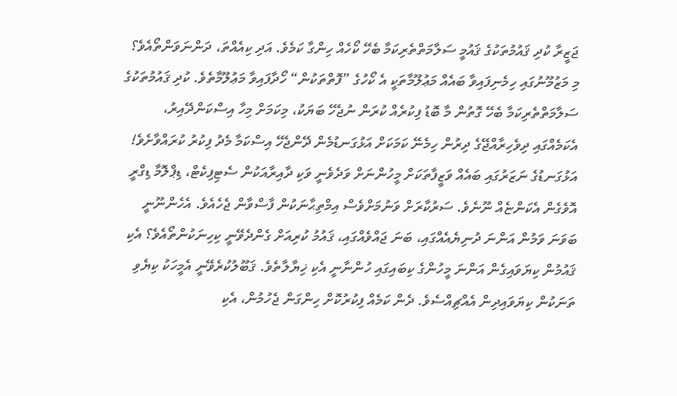ޖަޒީރާ ކުދި ޤައުމުތަކުގެ ޤައުމީ ސަލާމަތްތެރިކަމާ ބެހޭ ކޯހެއް ހިންގާ ކަމެވެ. އަދި ކިއެއްތަ، ދަންނަވަންތޯއެވެ؟ މި މަޒުމޫނުގައި ހިމެނިފައިވާ ބައެއް މަޢުލޫމާތަކީ އެ ކޯހުގެ ”ފޮތްތަކުން“ ހޯދާފައިވާ މަޢުލޫމާތެވެ. ކުދި ޤައުމުތަކުގެ ސަލާމަތްތެރިކަމާ ބެހޭ ގޮތުން މާ ބޮޑު ފިކުރެއް ކުރަން ނުޖެހޭ ބަޔަކު، މިކަމަށް މިހާ އިސްކަންދޭއިރު، އެކަމެއްގައި ދިވެހިރާއްޖޭގެ ދިރުން ހިމެނޭ ކަމަކަށް އަޅުގަނޑުމެން ދޭންޖެހޭ އިސްކަމާ މެދު ފިކުރު ކުރައްވާށެވެ! އަޅުގަނޑުގެ ނަޒަރުގައި ބައެއް ވަޒީފާތަކަށް މީހުންނަށް ވަދެވެނީ ވަކި ދާއިރާއަކުން ސެޓިފިކެޓް، ޑިޕްލޮމާ ޑިގްރީ އޮވެގެން އެކަންޏެއް ނޫނެވެ. ސަރުކާރަށް ވަނުމަށްވެސް އިމްތިޙާނަކުން ފާސްވާން ޖެހެއެވެ. އެހެންނޫނީ ބަވަނަ ވަމުން އަންނަ ދުނިޔެއެއްގައި، ބަނަ ޖައްވެއްގައި، ޤައުމު ކުރިއަށް ގެންދެވޭނީ ކިހިނަކުންތޯއެވެ؟ އެކި ޤައުމުން ކިޔަވައިގެން އަންނަ މީހުންގެ ކިބައިގައި ހުންނާނީ އެކި ޚިޔާލާތެވެ. ޤަބޫލުކުރެވޭނީ އެމީހަކު ކިޔެވި ތަނަކުން ކިޔަވައިދިން އެއްޗިއްސެވެ. ދެން ކަމެއް ފިކުރުކޮށް ހިންގަން ޖެހުމުން، އެކި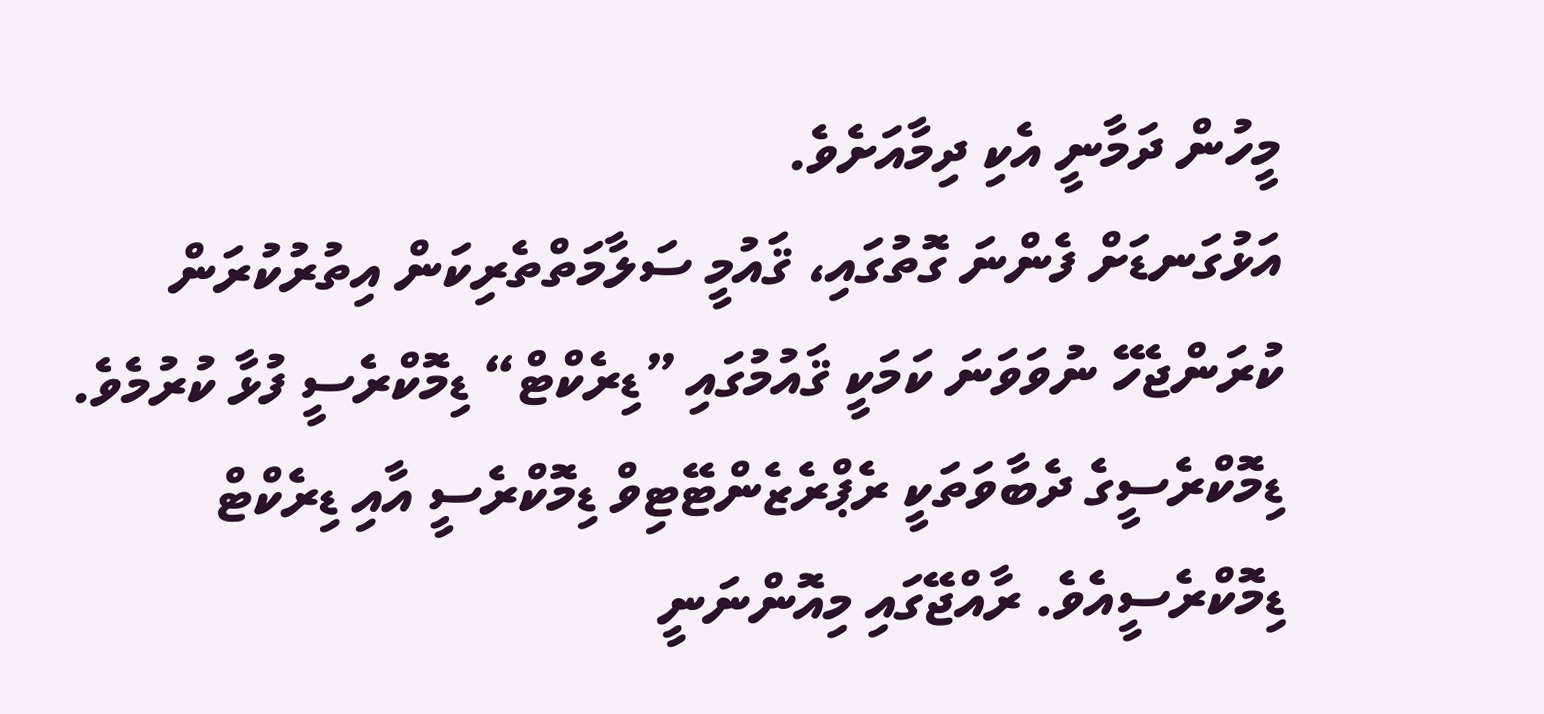މީހުން ދަމާނީ އެކި ދިމާއަށެވެ.
އަޅުގަނޑަށް ފެންނަ ގޮތުގައި، ޤައުމީ ސަލާމަތްތެރިކަން އިތުރުކުރަން ކުރަންޖެހޭ ނުވަވަނަ ކަމަކީ ޤައުމުގައި ”ޑިރެކްޓް“ ޑިމޮކްރެސީ ފުޅާ ކުރުމެވެ. ޑިމޮކްރެސީގެ ދެބާވަތަކީ ރެޕްރެޒެންޓޭޓިވް ޑިމޮކްރެސީ އާއި ޑިރެކްޓް ޑިމޮކްރެސީއެވެ. ރާއްޖޭގައި މިއޮންނަނީ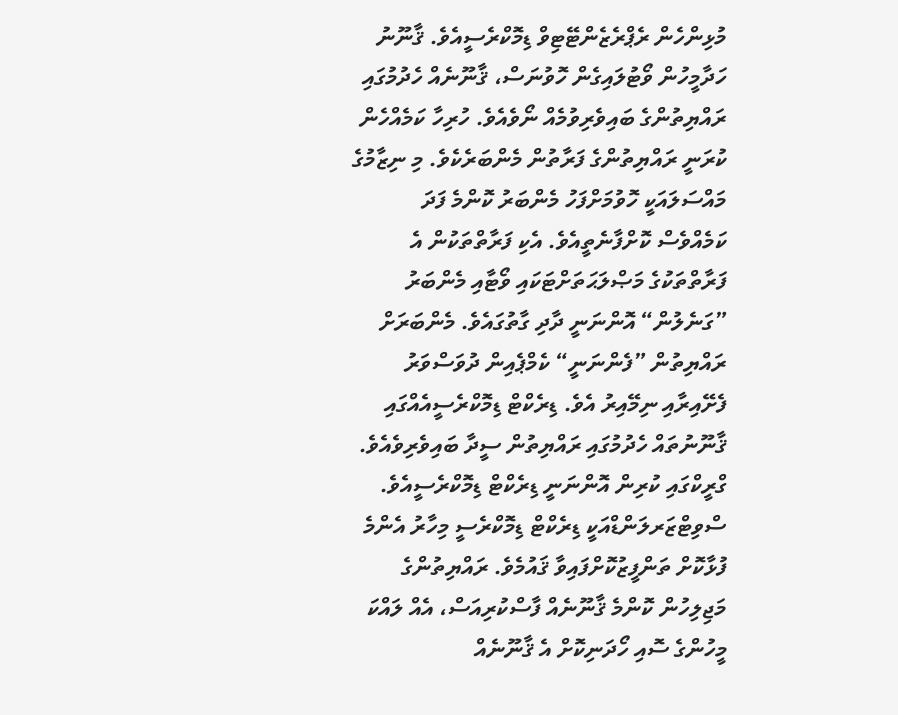މުޅިންހެން ރެޕްރެޒެންޓޭޓިވް ޑިމޮކްރެސީއެވެ. ޤާނޫނު ހަދާމީހުން ވޯޓުލައިގެން ހޮވުނަސް، ޤާނޫނެއް ހެދުމުގައި ރައްޔިތުންގެ ބައިވެރިވުމެއް ނޯވެއެވެ. ހުރިހާ ކަމެއްހެން ކުރަނީ ރައްޔިތުންގެ ފަރާތުން މެންބަރެކެވެ. މި ނިޒާމުގެ މައްސަލައަކީ ހޮވުމަށްފަހު މެންބަރު ކޮންމެ ފަދަ ކަމެއްވެސް ކޮށްފާނެތީއެވެ. އެކި ފަރާތްތަކުން އެ ފަރާތްތަކުގެ މަޞްލަޙަތަށްޓަކައި ވޯޓާއި މެންބަރު ”ގަނެލުން“ އޮންނަނީ ދާދި ގާތުގައެވެ. މެންބަރަށް ރައްޔިތުން ”ފެންނަނީ“ ކެމްޕެއިން ދުވަސްވަރު ފެށޭއިރާއި ނިމޭއިރު އެވެ. ޑިރެކްޓް ޑިމޮކްރެސީއެއްގައި ޤާނޫނުތައް ހެދުމުގައި ރައްޔިތުން ސީދާ ބައިވެރިވެއެވެ. ގްރީކްގައި ކުރިން އޮންނަނީ ޑިރެކްޓް ޑިމޮކްރެސީއެވެ. ސްވިޓްޒަރލަންޑްއަކީ ޑިރެކްޓް ޑިމޮކްރެސީ މިހާރު އެންމެ ފުޅާކޮށް ތަންފީޒުކޮށްފައިވާ ޤައުމެވެ. ރައްޔިތުންގެ މަޖިލިހުން ކޮންމެ ޤާނޫނެއް ފާސްކުރިއަސް، އެއް ލައްކަ މީހުންގެ ސޮއި ހޯދަނިކޮށް އެ ޤާނޫނެއް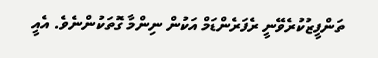ތަންފީޒުކުރެވޭނީ ރެފަރެންޑަމް އަކުން ނިންމާ ގޮތަކުންނެވެ. އެއީ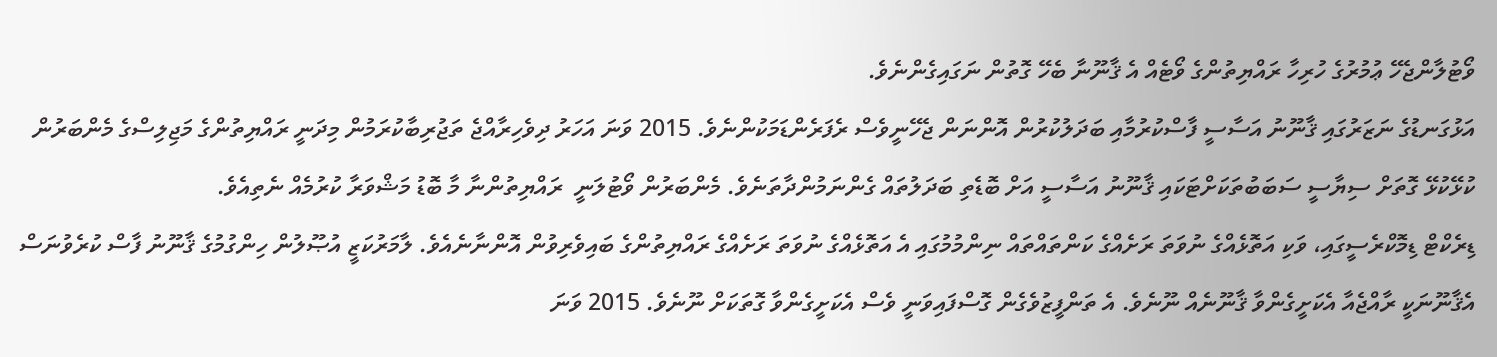ވޯޓުލާންޖެހޭ ޢުމުރުގެ ހުރިހާ ރައްޔިތުންގެ ވޯޓެއް އެ ޤާނޫނާ ބެހޭ ގޮތުން ނަގައިގެންނެވެ.
އަޅުގަނޑުގެ ނަޒަރުގައި ޤާނޫނު އަސާސީ ފާސްކުރުމާއި ބަދަލުކުރުން އޮންނަން ޖެހޭނީވެސް ރެފަރެންޑަމަކުންނެވެ. 2015 ވަނަ އަހަރު ދިވެހިރާއްޖެ ތަޖުރިބާކުރަމުން މިދަނީ ރައްޔިތުންގެ މަޖިލިސްގެ މެންބަރުން ކުޅޭކުޅޭ ގޮތަށް ސިޔާސީ ސަބަބުތަކަށްޓަކައި ޤާނޫނު އަސާސީ އަށް ބޮޑެތި ބަދަލުތައް ގެންނަމުންދާތަނެވެ. މެންބަރުން ވޯޓުލަނީ  ރައްޔިތުންނާ މާ ބޮޑު މަޝްވަރާ ކުރުމެއް ނެތިއެވެ.
ޑިރެކްޓް ޑިމޮކްރެސީގައި، ވަކި އަތޮޅެއްގެ ނުވަތަ ރަށެއްގެ ކަންތައްތައް ނިންމުމުގައި އެ އަތޮޅެއްގެ ނުވަތަ ރަށެއްގެ ރައްޔިތުންގެ ބައިވެރިވުން އޮންނާނެއެވެ. ލާމަރުކަޒީ އުޞޫލުން ހިންގުމުގެ ޤާނޫނު ފާސް ކުރެވުނަސް އެޤާނޫނަކީ ރާއްޖެއާ އެކަށީގެންވާ ޤާނޫނެއް ނޫނެވެ. އެ ތަންފީޒުވެގެން ގޮސްފައިވަނީ ވެސް އެކަށީގެންވާ ގޮތަކަށް ނޫނެވެ. 2015 ވަނަ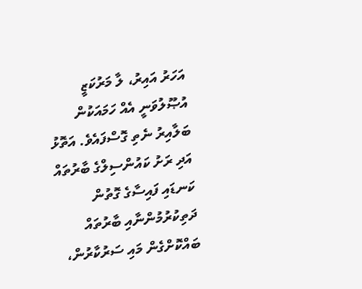އަހަރު އައިރު، ލާ މަރުކަޒީ އުޞޫލުވަނީ އެއް ހަމައަކުން ބަލާއިރު ނެތި ގޮސްފައެވެ. އަތޮޅު އަދި ރަށު ކައުންސިލްގެ ބާރުތައް ކަނޑައި ފައިސާގެ ގޮތުން ދަތިކުރުމުންނާއި ބާރުތައް ބައްކޮށްގެން މައި ސަރުކާރުން،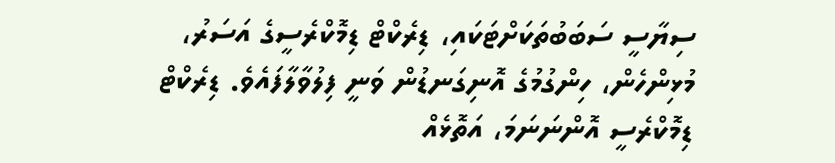ސިޔާސީ ސަބަބުތަކަށްޓަކައި، ޑިރެކްޓް ޑިމޮކްރެސީގެ އަސަރު، މުޅިންހެން، ހިންގުމުގެ އޮނިގަނޑުން ވަނީ ފިލުވާލާފައެވެ. ޑިރެކްޓް ޑިމޮކްރެސީ އޮންނަނަމަ، އަތޮޅެއް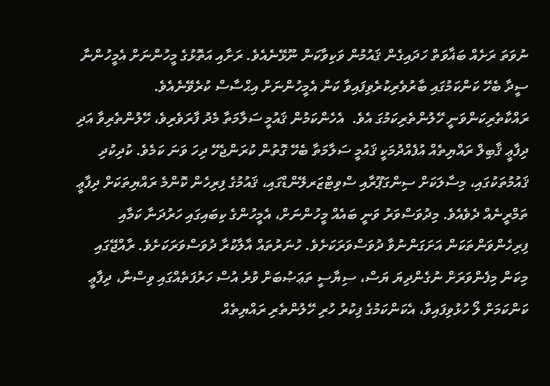ނުވަތަ ރަށެއް ބަޣާވަތް ހަދައިގެން ޤައުމުން ވަކިވާކަން ނޫޅޭނެއެވެ. ރަށާއި އަތޮޅުގެ މީހުންނަށް އެމީހުންނާ ސީދާ ބެހޭ ކަންކަމުގައި ބާރުވެރިކުރެވިފައިވާ ކަން އެމީހުންނަށް އިޙްސާސް ކުރެވޭނެއެވެ.
ރައްކާތެރިކަންވަނީ ހޭލުންތެރިކަމުގަ އެވެ.  އެހެންކަމުން ޤައުމީ ސަލާމަތާ މެދު ފާރަވެރިވެ، ހޭލުންތެރިވާ އަދި ދިފާޢީ ޤާބިލް ރައްޔިތެއް އުފެއްދުމަކީ ޤައުމީ ސަލާމަތާ ބެހޭ ގޮތުން ކުރަންޖެހޭ ދިހަ ވަނަ ކަމެވެ. ކުދިކުދި ޤައުމުތަކުގައި، މިސާލަކަށް ސިންގަޕޫރާއި ސްވިޓްޒަރލޭންޑްގައި، ޤައުމުގެ ފިރިހެން ކޮންމެ ރައްޔިތަކަށް ދިފާޢީ ތަމްރީނެއް ދެވެއެވެ. މިދުވަސްވަރު ވަނީ ބައެއް މީހުންނަށް، އެމީހުންގެ ކިބައިގައި ހަރުދަނާ ކަމާއި ފިރިހެންވަންތަކަން އަށަގަންނުވާ ދުވަސްވަރަކަށެވެ. ހުނަރުތައް އާލާކުރާ ދުވަސްވަރަކަށެވެ. ރާއްޖޭގައި މިކަން މިފެންވަރަށް ނުގެންދިޔަ ޔަސް، ސިޔާސީ ތަޢަޞުބަށް ވުރެ އުސް ހަރުފަތެއްގައި ވިސްނާ، ދިފާޢީ ކަންކަމަށް ލޯ ހުޅުވިފައިވާ، އެކަންކަމުގެ ފިކުރު ހުރި ހޭލުންތެރި ރައްޔިތެއް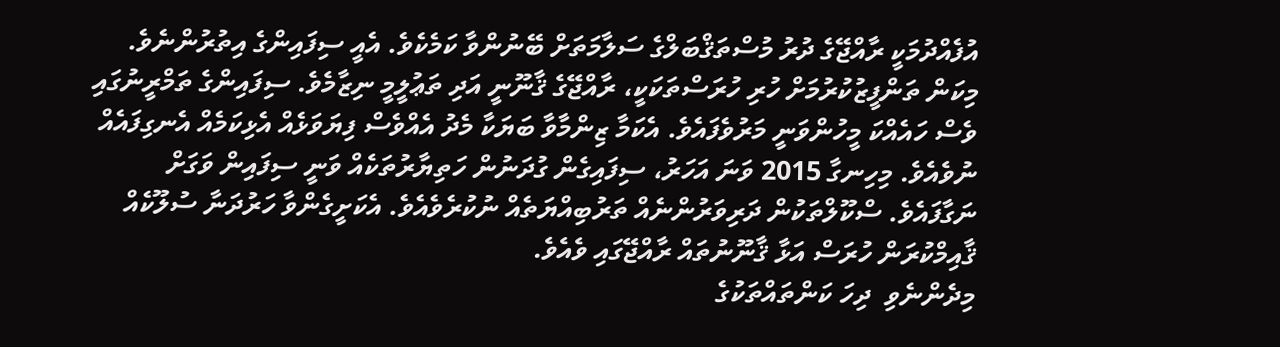އުފެއްދުމަކީ ރާއްޖޭގެ ދުރު މުސްތަޤްބަލްގެ ސަލާމަތަށް ބޭނުންވާ ކަމެކެވެ. އެއީ ސިފައިންގެ އިތުރުންނެވެ. މިކަން ތަންފީޒުކުރުމަށް ހުރި ހުރަސްތަކަކީ، ރާއްޖޭގެ ޤާނޫނީ އަދި ތަޢުލީމީ ނިޒާމެވެ. ސިފައިންގެ ތަމްރީނުގައި ވެސް ހައެއްކަ މީހުންވަނީ މަރުވެފައެވެ. އެކަމާ ޒިންމާވާ ބަޔަކާ މެދު އެއްވެސް ފިޔަވަޅެއް އެޅިކަމެއް އެނގިފައެއް ނުވެއެވެ. މިހިނގާ 2015 ވަނަ އަހަރު، ސިފައިގެން ގުދަނުން ހަތިޔާރުތަކެއް ވަނީ ސިފައިން ވަގަށް ނަގާފައެވެ. ސްކޫލްތަކުން ދަރިވަރުންނެއް ތަރުބިއްޔަތެއް ނުކުރެވެއެވެ. އެކަށީގެންވާ ހަރުދަނާ ސުލޫކެއް ޤާއިމްކުރަން ހުރަސް އަޅާ ޤާނޫނުތައް ރާއްޖޭގައި ވެއެވެ.
މިދެންނެވި  ދިހަ ކަންތައްތަކުގެ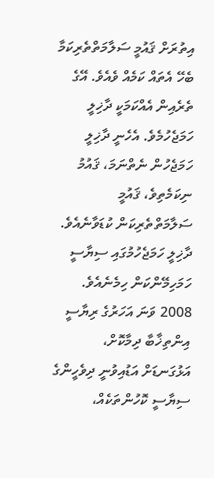އިތުރަށް ޤައުމީ ސަލާމަތްތެރިކަމާ ބެހޭ އެތައް ކަމެއް ވެއެވެ. އޭގެ ތެރެއިން އެއްކަމަކީ ދާޚިލީ ހަމަޖެހުމެވެ. އެހެނީ ދާޚިލީ ހަމަޖެހުން ނެތްނަމަ، ޤައުމު ނިކަމެތިވެ، ޤައުމީ ސަލާމަތްތެރިކަން ކުޑަވާނެއެވެ. ދާޚިލީ ހަމަޖެހުމުގައި ސިޔާސީ ހަމަހިމޭންކަން ހިމެނެއެވެ. 2008 ވަނަ އަހަރުގެ ރިޔާސީ އިންތިޚާބާ ދިމާކޮށް، އަޅުގަނޑަށް އަޑުއިވުނީ ދިވެހީންގެ ސިޔާސީ ކޮހުންތަކެއް،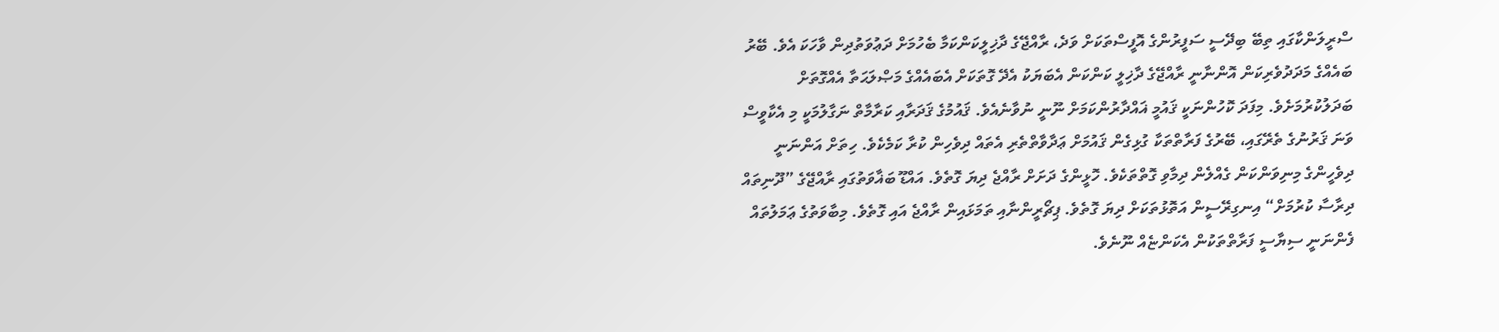ސްރީލަންކާގައި ތިބޭ ބިދޭސީ ސަފީރުންގެ އޮފީސްތަކަށް ވަދެ، ރާއްޖޭގެ ދާޚިލީކަންކަމާ ބެހުމަށް ދަޢުވަތުދިން ވާހަކަ އެވެ. ބޭރު ބައެއްގެ މަދަދުވެރިކަން އޮންނާނީ ރާއްޖޭގެ ދާޚިލީ ކަންކަން އެބަޔަކު އެދޭ ގޮތަކަށް އެބައެއްގެ މަޞްލަޙަތާ އެއްގޮތަށް ބަދަލުކުރުމަށެވެ. މިފަދަ ކޮހުންނަކީ ޤައުމީ ޣައްދާރުންކަމަށް ނޫނީ ނުވާނެއެވެ. ޤައުމުގެ ޤަދަރާއި ކަރާމާތް ނަގާލުމަކީ މި އެކާވީސް ވަނަ ޤަރުނުގެ ތެރޭގައި، ބޭރުގެ ފަރާތްތަކާ ގުޅިގެން ޤައުމަށް ޢަދާވާތްތެރި އެތައް ދިވެހިން ކުރާ ކަމެކެވެ. ހިތަށް އަންނަނީ ދިވެހީންގެ މިނިވަންކަން ގެއްލެން ދިމާވި ގޮތްތަކެވެ. ހޮޅީންގެ ދަށަށް ރާއްޖެ ދިޔަ ގޮތެވެ. އައްޑޫ ބަޣާވަތުގައި ރާއްޖޭގެ ”ދޫނިތައް ދިރާސާ ކުރުމަށް“ އިނގިރޭސީން އަތޮޅުތަކަށް ދިޔަ ގޮތެވެ. ޕިޗޯރީންނާއި ތަމަޅައިން ރާއްޖެ އައި ގޮތެވެ. މިބާވަތުގެ ޢަމަލުތައް ފެންނަނީ ސިޔާސީ ފަރާތްތަކުން އެކަންޏެއް ނޫނެވެ.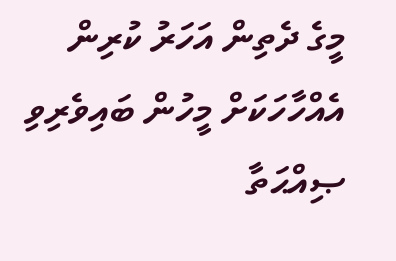މީގެ ދެތިން އަހަރު ކުރިން އެއްހާހަކަށް މީހުން ބައިވެރިވި ޞިއްޙަތާ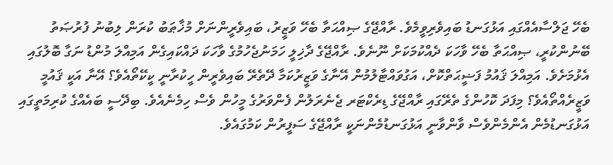ބެހޭ ޖަލްސާއެއްގައި އަޅުގަނޑު ބައިވެރިވީމެވެ. ރާއްޖޭގެ ޞިއްޙަތާ ބެހޭ ވަޒީރު، ބައިވެރީންނަށް މުޚާޠަބު ކުރަން ލިބުނު ފުރުޞަތު ބޭނުންކުރީ، ޞިއްޙަތާ ބެހޭ ވާހަކަ ދެއްކުމަކަށް ނޫނެވެ. ރާއްޖޭގެ ދާޚިލީ ހަމަނުޖެހުމުގެ ވާހަކަ ދައްކައިގެން އަމިއްލަ މުންޑު ނަގާ ބޮލުގައި އެޅުމަށެވެ. އަމިއްލަ ޤައުމު ފަޟީޙަތްކޮށް، އަގުވައްޓާލުމުން އޭނާގެ ވަޒީރުކަމާ ދޭތެރޭ ބައިވެރީން ހީކުރާނީ ކީކޭތޯއެވެ؟ އޭނާ އަކީ ޤައުމީ ވަޒީރެއްތޯއެވެ؟ މިފަދަ ކޮހުންގެ ތެރޭގައި ރާއްޖޭގެ ޑިރެކްޓަރ ޖެނެރަލުން ފެންވަރުގެ މީހުން ވެސް ހިމެނެއެވެ. ބިދޭސީ ބައެއްގެ ކުރިމަތީގައި އަޅުގަނޑުމެން އެންމެންވެސް ވާންވާނީ އަޅުގަނޑުމެންނަކީ ރާއްޖޭގެ ސަފީރުން ކަމުގައެވެ.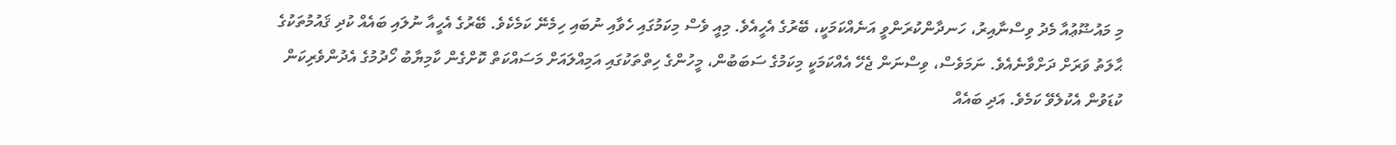މި މައުޟޫޢުއާ މެދު ވިސްނާއިރު، ހަނދާންކުރަންވީ އަނެއްކަމަކީ، ބޭރުގެ އެހީއެވެ. މިއީ ވެސް މިކަމުގައި ހެވާއި ނުބައި ހިމެނޭ ކަމެކެވެ. ބޭރުގެ އެހީއާ ނުލައި ބައެއް ކުދި ޤައުމުތަކުގެ ޙާލަތު ވަރަށް ދަށްވާނެއެވެ. ނަމަވެސް، ވިސްނަން ޖެހޭ އެއްކަމަކީ މިކަމުގެ ސަބަބުން، މީހުންގެ ހިތްތަކުގައި އަމިއްލައަށް މަސައްކަތް ކޮށްގެން ކާމިޔާބު ހޯދުމުގެ އެދުންވެރިކަން ކުޑަވުން އެކުލެވޭ ކަމެވެ. އަދި ބައެއް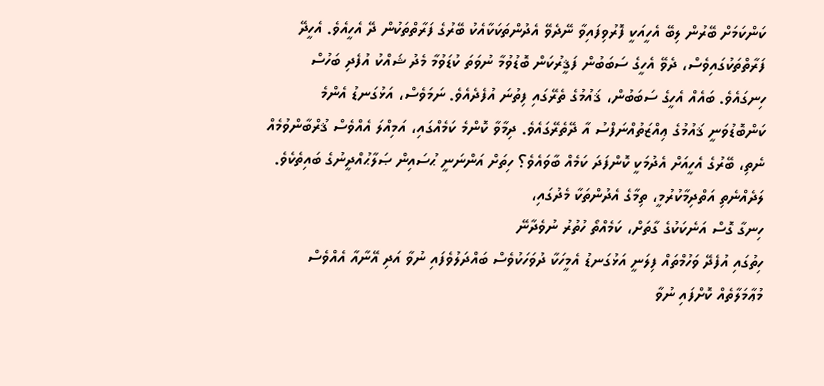ކަންކަމަށް ބޭރުން ލިބޭ އެހީއަކީ ފޮރުވިފައިވާ ނޭދެވޭ އެދުންތަކަކާއެކު ބޭރުގެ ފަރާތްތަކުން ދޭ އެހީއެވެ. އެހީދޭ ފަރާތްތަކުގައިވެސް، ދެވޭ އެހީގެ ސަބަބުން ފަޤީރުކަން ބޮޑުވުމާ ނުވަތަ ކުޑަވުމާ މެދު ޝައްކު އުފެދި ބަހުސް ހިނގައެވެ. ބައެއް އެހީގެ ސަބަބުން، ޤައުމުގެ ތެރޭގައި ފިތުނަ އުފެދެއެވެ. ނަމަވެސް، އަޅުގަނޑު އެންމެ ކަންބޮޑުވަނީ ޤައުމުގެ ޢިއްޒަތުއްނަފްސު އާ ދޭތެރޭގައެވެ. ދިމާވާ ކޮންމެ ކަމެއްގައި، އަމިއްލަ އެއްވެސް ޤުރްބާންވުމެއް ނެތި، ބޭރުގެ އެހީއަށް އެދުމަކީ ކޮންފަދަ ކަމެއް ބާވައެވެ؟ ހިތަށް އަންނަނީ ޙުސައިން ޞަލާޙުއްދީނުގެ ބައިތެކެވެ.
ލަދެއްނެތި އަތްދިމާކުރުމީ، ތިމާގެ އެދުންތަކާ މެދުގައި،
ހިނގާ ގޮސް އަނެކަކުގެ ގާތަށް، ކަމެއްތޯ ހުތުރު ނުވެދާނޭ
ހިތުގައި އުފެދޭ ވަހުމްތައް ފިލަނީ އަޅުގަނޑު އެމީހަކާ ދުވަހަކުވެސް ބައްދަލުވެފައި ނުވާ އަދި އޭނާއާ އެއްވެސް މުޢާމަލާތެއް ކޮށްފައި ނުވާ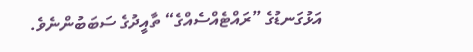އަޅުގަނޑުގެ ”ރައްޓެއްސެއްގެ“ ތާއީދުގެ ސަބަބުންނެވެ.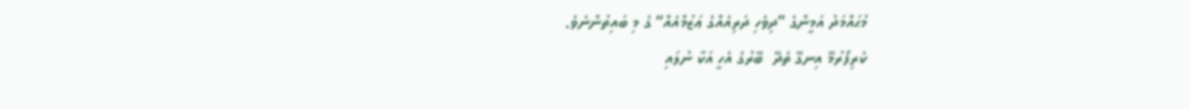މުޙައްމަދު އަމީންގެ ”ދިވެހި ދަރިއެއްގެ ޢަޒުމްއެއް“ ގެ މި ބައިތުންނެވެ.
ކެރިފޯރުމޭ އިނގޭ ތެދޭ  ބޭރުގެ އެހީ އަކާ ނުލައި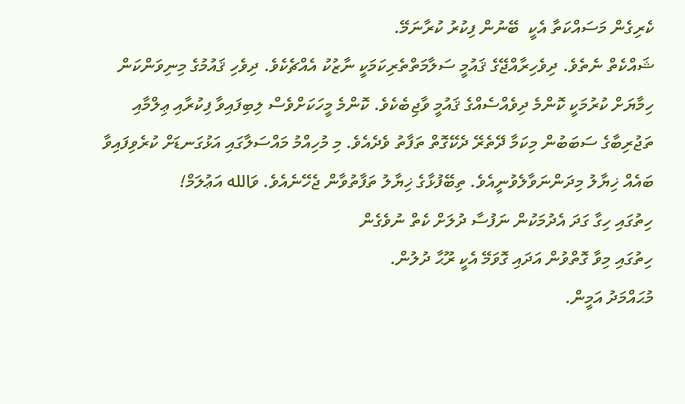ކެރިގެން މަސައްކަތާ އެކީ  ބޭނުން ފިކުރު ކުރާނަމޭ.
ޝައްކެތް ނެތެވެ. ދިވެހިރާއްޖޭގެ ޤައުމީ ސަލާމަތްތެރިކަމަކީ ނާޒުކު އެއްޗެކެވެ. ދިވެހި ޤައުމުގެ މިނިވަންކަން ހިމާޔަށް ކުރުމަކީ ކޮންމެ ދިވެއްސެއްގެ ޤައުމީ ވާޖިބެކެވެ. ކޮންމެ މީހަކަށްވެސް ލިބިފައިވާ ފިކުރާއި ޢިލްމާއި ތަޖުރިބާގެ ސަބަބުން މިކަމާ ދޭތެރޭ ދެކޭގޮތް ތަފާތު ވެދެއެވެ. މި މުހިއްމު މައްސަލާގައި އަޅުގަނޑަށް ކުރެވިފައިވާ ބައެއް ޚިޔާލު މިދަންނަވާލެވުނީއެވެ. ތިބޭފުޅާގެ ޚިޔާލު ތަފާތުވާން ޖެހޭނެއެވެ. ވަالله އަޢުލަމް!
ހިތުގައި ހިގާ ގަދަ އެދުމަކުން ނަފުސާ ދުލަށް ކެތް ނުވެގެން
ހިތުގައި މިވާ ގޮތްވުން އަދައި ގޮވަމޭ އެކީ ރޫޙާ ދުލުން.
މުޙައްމަދު އަމީން.